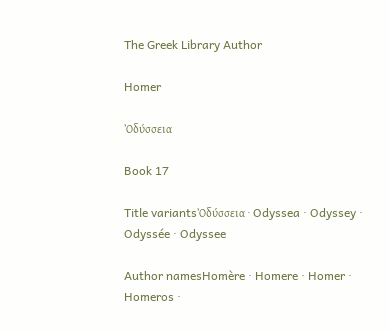The Greek Library Author

Homer

Ὀδύσσεια

Book 17

Title variantsὈδύσσεια · Odyssea · Odyssey · Odyssée · Odyssee

Author namesHomère · Homere · Homer · Homeros ·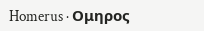Homerus · Ομηρος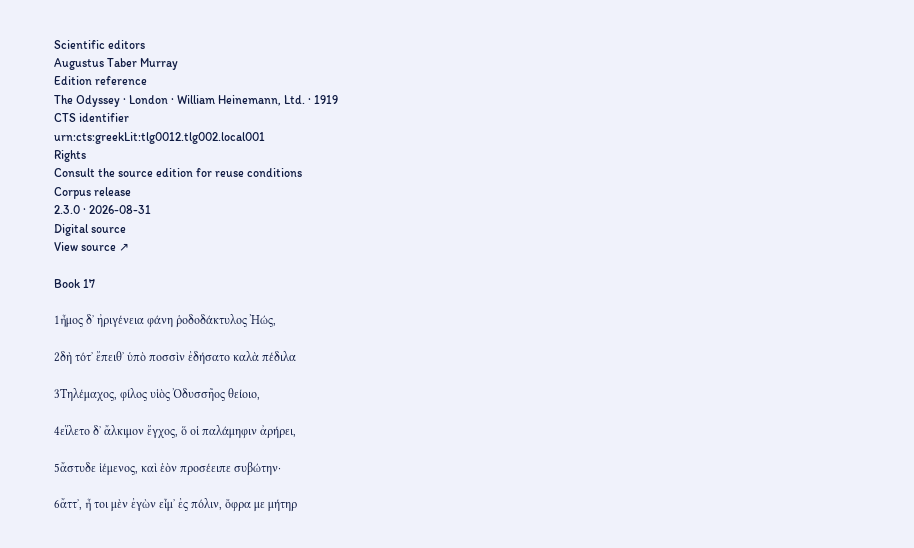Scientific editors
Augustus Taber Murray
Edition reference
The Odyssey · London · William Heinemann, Ltd. · 1919
CTS identifier
urn:cts:greekLit:tlg0012.tlg002.local001
Rights
Consult the source edition for reuse conditions
Corpus release
2.3.0 · 2026-08-31
Digital source
View source ↗

Book 17

1ἦμος δʼ ἠριγένεια φάνη ῥοδοδάκτυλος Ἠώς,

2δὴ τότʼ ἔπειθʼ ὑπὸ ποσσὶν ἐδήσατο καλὰ πέδιλα

3Τηλέμαχος, φίλος υἱὸς Ὀδυσσῆος θείοιο,

4εἵλετο δʼ ἄλκιμον ἔγχος, ὅ οἱ παλάμηφιν ἀρήρει,

5ἄστυδε ἱέμενος, καὶ ἑὸν προσέειπε συβώτην·

6ἄττʼ, ἦ τοι μὲν ἐγὼν εἶμʼ ἐς πόλιν, ὄφρα με μήτηρ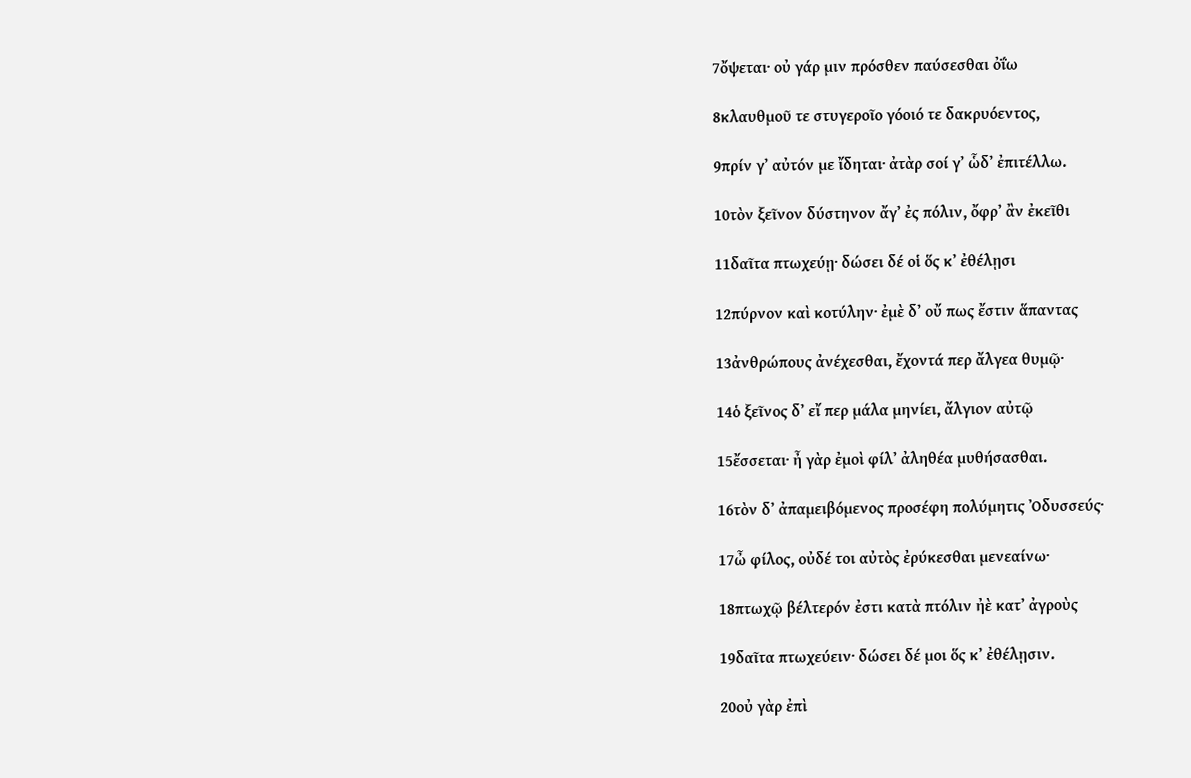7ὄψεται· οὐ γάρ μιν πρόσθεν παύσεσθαι ὀΐω

8κλαυθμοῦ τε στυγεροῖο γόοιό τε δακρυόεντος,

9πρίν γʼ αὐτόν με ἴδηται· ἀτὰρ σοί γʼ ὧδʼ ἐπιτέλλω.

10τὸν ξεῖνον δύστηνον ἄγʼ ἐς πόλιν, ὄφρʼ ἂν ἐκεῖθι

11δαῖτα πτωχεύῃ· δώσει δέ οἱ ὅς κʼ ἐθέλῃσι

12πύρνον καὶ κοτύλην· ἐμὲ δʼ οὔ πως ἔστιν ἅπαντας

13ἀνθρώπους ἀνέχεσθαι, ἔχοντά περ ἄλγεα θυμῷ·

14ὁ ξεῖνος δʼ εἴ περ μάλα μηνίει, ἄλγιον αὐτῷ

15ἔσσεται· ἦ γὰρ ἐμοὶ φίλʼ ἀληθέα μυθήσασθαι.

16τὸν δʼ ἀπαμειβόμενος προσέφη πολύμητις Ὀδυσσεύς·

17ὦ φίλος, οὐδέ τοι αὐτὸς ἐρύκεσθαι μενεαίνω·

18πτωχῷ βέλτερόν ἐστι κατὰ πτόλιν ἠὲ κατʼ ἀγροὺς

19δαῖτα πτωχεύειν· δώσει δέ μοι ὅς κʼ ἐθέλῃσιν.

20οὐ γὰρ ἐπὶ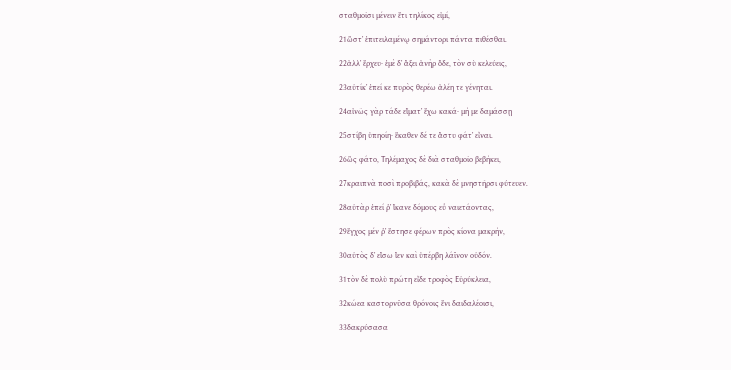σταθμοῖσι μένειν ἔτι τηλίκος εἰμί,

21ὥστʼ ἐπιτειλαμένῳ σημάντορι πάντα πιθέσθαι.

22ἀλλʼ ἔρχευ· ἐμὲ δʼ ἄξει ἀνὴρ ὅδε, τὸν σὺ κελεύεις,

23αὐτίκʼ ἐπεί κε πυρὸς θερέω ἀλέη τε γένηται.

24αἰνῶς γὰρ τάδε εἵματʼ ἔχω κακά· μή με δαμάσσῃ

25στίβη ὑπηοίη· ἕκαθεν δέ τε ἄστυ φάτʼ εἶναι.

26ὣς φάτο, Τηλέμαχος δὲ διὰ σταθμοῖο βεβήκει,

27κραιπνὰ ποσὶ προβιβάς, κακὰ δὲ μνηστῆρσι φύτευεν.

28αὐτὰρ ἐπεί ῥʼ ἵκανε δόμους εὖ ναιετάοντας,

29ἔγχος μέν ῥʼ ἔστησε φέρων πρὸς κίονα μακρήν,

30αὐτὸς δʼ εἴσω ἴεν καὶ ὑπέρβη λάϊνον οὐδόν.

31τὸν δὲ πολὺ πρώτη εἶδε τροφὸς Εὐρύκλεια,

32κώεα καστορνῦσα θρόνοις ἔνι δαιδαλέοισι,

33δακρύσασα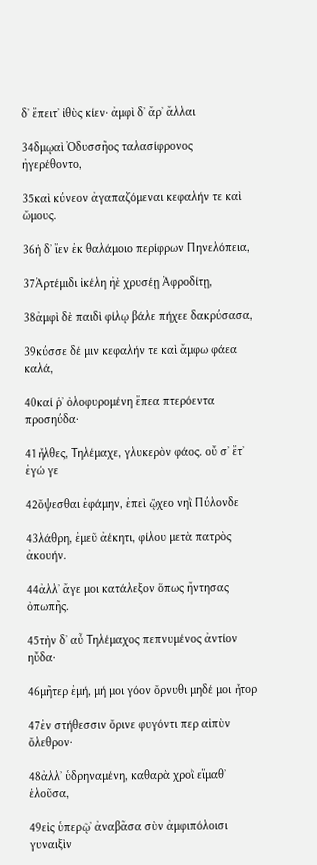δʼ ἔπειτʼ ἰθὺς κίεν· ἀμφὶ δʼ ἄρʼ ἄλλαι

34δμῳαὶ Ὀδυσσῆος ταλασίφρονος ἠγερέθοντο,

35καὶ κύνεον ἀγαπαζόμεναι κεφαλήν τε καὶ ὤμους.

36ἡ δʼ ἴεν ἐκ θαλάμοιο περίφρων Πηνελόπεια,

37Ἀρτέμιδι ἰκέλη ἠὲ χρυσέῃ Ἀφροδίτῃ,

38ἀμφὶ δὲ παιδὶ φίλῳ βάλε πήχεε δακρύσασα,

39κύσσε δέ μιν κεφαλήν τε καὶ ἄμφω φάεα καλά,

40καί ῥʼ ὀλοφυρομένη ἔπεα πτερόεντα προσηύδα·

41ἦλθες, Τηλέμαχε, γλυκερὸν φάος. οὔ σʼ ἔτʼ ἐγώ γε

42ὄψεσθαι ἐφάμην, ἐπεὶ ᾤχεο νηῒ Πύλονδε

43λάθρη, ἐμεῦ ἀέκητι, φίλου μετὰ πατρὸς ἀκουήν.

44ἀλλʼ ἄγε μοι κατάλεξον ὅπως ἤντησας ὀπωπῆς.

45τὴν δʼ αὖ Τηλέμαχος πεπνυμένος ἀντίον ηὔδα·

46μῆτερ ἐμή, μή μοι γόον ὄρνυθι μηδέ μοι ἦτορ

47ἐν στήθεσσιν ὄρινε φυγόντι περ αἰπὺν ὄλεθρον·

48ἀλλʼ ὑδρηναμένη, καθαρὰ χροῒ εἵμαθʼ ἑλοῦσα,

49εἰς ὑπερῷʼ ἀναβᾶσα σὺν ἀμφιπόλοισι γυναιξὶν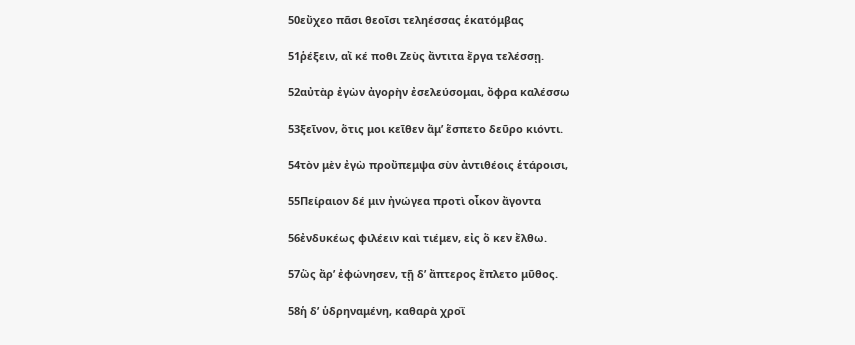50εὔχεο πᾶσι θεοῖσι τεληέσσας ἑκατόμβας

51ῥέξειν, αἴ κέ ποθι Ζεὺς ἄντιτα ἔργα τελέσσῃ.

52αὐτὰρ ἐγὼν ἀγορὴν ἐσελεύσομαι, ὄφρα καλέσσω

53ξεῖνον, ὅτις μοι κεῖθεν ἅμʼ ἕσπετο δεῦρο κιόντι.

54τὸν μὲν ἐγὼ προὔπεμψα σὺν ἀντιθέοις ἑτάροισι,

55Πείραιον δέ μιν ἠνώγεα προτὶ οἶκον ἄγοντα

56ἐνδυκέως φιλέειν καὶ τιέμεν, εἰς ὅ κεν ἔλθω.

57ὣς ἄρʼ ἐφώνησεν, τῇ δʼ ἄπτερος ἔπλετο μῦθος.

58ἡ δʼ ὑδρηναμένη, καθαρὰ χροῒ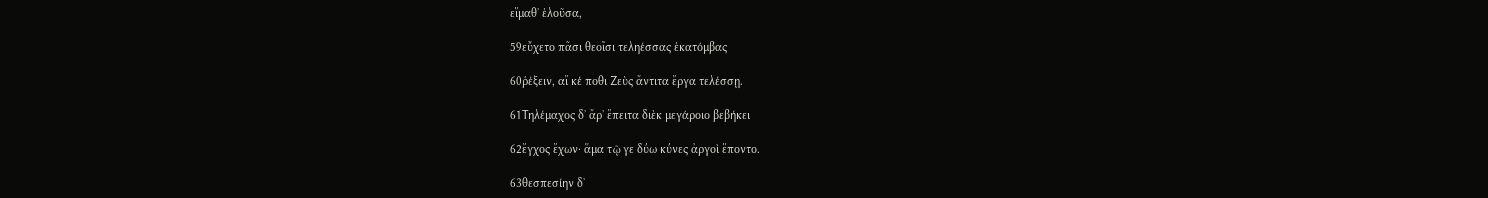εἵμαθʼ ἑλοῦσα,

59εὔχετο πᾶσι θεοῖσι τεληέσσας ἑκατόμβας

60ῥέξειν, αἴ κέ ποθι Ζεὺς ἄντιτα ἔργα τελέσσῃ.

61Τηλέμαχος δʼ ἄρʼ ἔπειτα διὲκ μεγάροιο βεβήκει

62ἔγχος ἔχων· ἅμα τῷ γε δύω κύνες ἀργοὶ ἕποντο.

63θεσπεσίην δʼ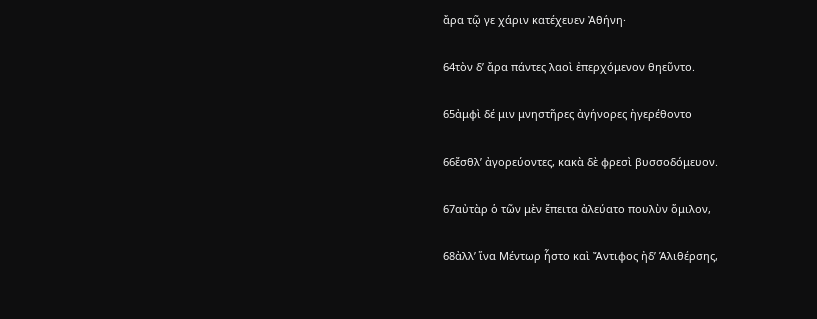ἄρα τῷ γε χάριν κατέχευεν Ἀθήνη·

64τὸν δʼ ἄρα πάντες λαοὶ ἐπερχόμενον θηεῦντο.

65ἀμφὶ δέ μιν μνηστῆρες ἀγήνορες ἠγερέθοντο

66ἔσθλʼ ἀγορεύοντες, κακὰ δὲ φρεσὶ βυσσοδόμευον.

67αὐτὰρ ὁ τῶν μὲν ἔπειτα ἀλεύατο πουλὺν ὅμιλον,

68ἀλλʼ ἵνα Μέντωρ ἧστο καὶ Ἄντιφος ἠδʼ Ἁλιθέρσης,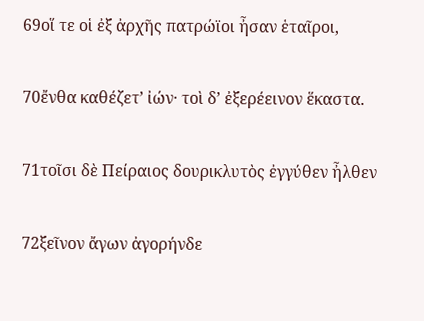69οἵ τε οἱ ἐξ ἀρχῆς πατρώϊοι ἦσαν ἑταῖροι,

70ἔνθα καθέζετʼ ἰών· τοὶ δʼ ἐξερέεινον ἕκαστα.

71τοῖσι δὲ Πείραιος δουρικλυτὸς ἐγγύθεν ἦλθεν

72ξεῖνον ἄγων ἀγορήνδε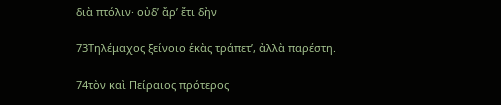διὰ πτόλιν· οὐδʼ ἄρʼ ἔτι δὴν

73Τηλέμαχος ξείνοιο ἑκὰς τράπετʼ, ἀλλὰ παρέστη.

74τὸν καὶ Πείραιος πρότερος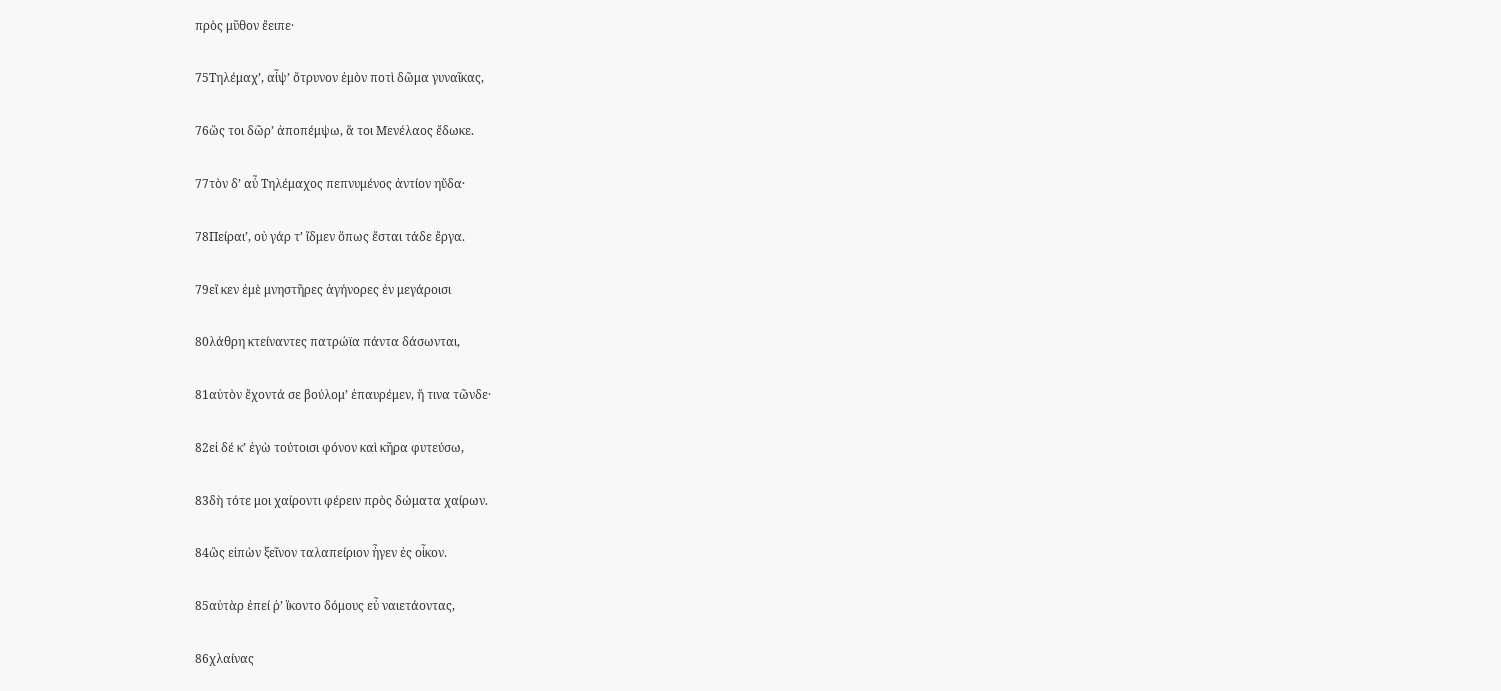πρὸς μῦθον ἔειπε·

75Τηλέμαχʼ, αἶψʼ ὄτρυνον ἐμὸν ποτὶ δῶμα γυναῖκας,

76ὥς τοι δῶρʼ ἀποπέμψω, ἅ τοι Μενέλαος ἔδωκε.

77τὸν δʼ αὖ Τηλέμαχος πεπνυμένος ἀντίον ηὔδα·

78Πείραιʼ, οὐ γάρ τʼ ἴδμεν ὅπως ἔσται τάδε ἔργα.

79εἴ κεν ἐμὲ μνηστῆρες ἀγήνορες ἐν μεγάροισι

80λάθρη κτείναντες πατρώϊα πάντα δάσωνται,

81αὐτὸν ἔχοντά σε βούλομʼ ἐπαυρέμεν, ἤ τινα τῶνδε·

82εἰ δέ κʼ ἐγὼ τούτοισι φόνον καὶ κῆρα φυτεύσω,

83δὴ τότε μοι χαίροντι φέρειν πρὸς δώματα χαίρων.

84ὣς εἰπὼν ξεῖνον ταλαπείριον ἦγεν ἐς οἶκον.

85αὐτὰρ ἐπεί ῥʼ ἵκοντο δόμους εὖ ναιετάοντας,

86χλαίνας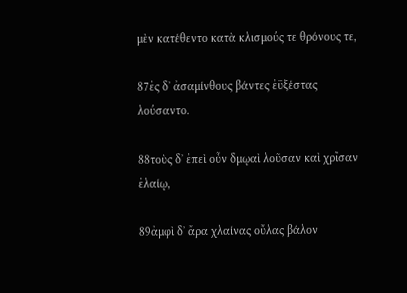μὲν κατέθεντο κατὰ κλισμούς τε θρόνους τε,

87ἐς δʼ ἀσαμίνθους βάντες ἐϋξέστας λούσαντο.

88τοὺς δʼ ἐπεὶ οὖν δμῳαὶ λοῦσαν καὶ χρῖσαν ἐλαίῳ,

89ἀμφὶ δʼ ἄρα χλαίνας οὔλας βάλον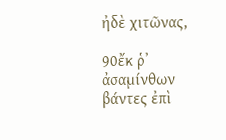ἠδὲ χιτῶνας,

90ἔκ ῥʼ ἀσαμίνθων βάντες ἐπὶ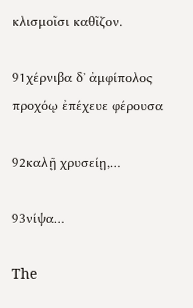κλισμοῖσι καθῖζον.

91χέρνιβα δʼ ἀμφίπολος προχόῳ ἐπέχευε φέρουσα

92καλῇ χρυσείῃ,…

93νίψα…

The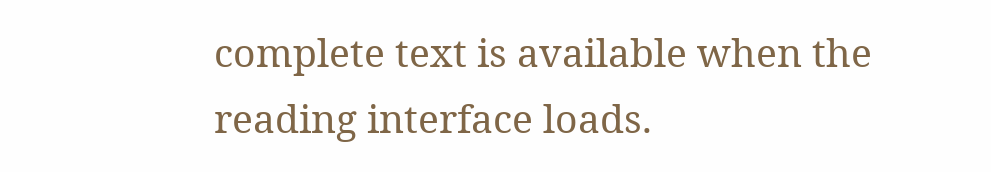complete text is available when the reading interface loads.